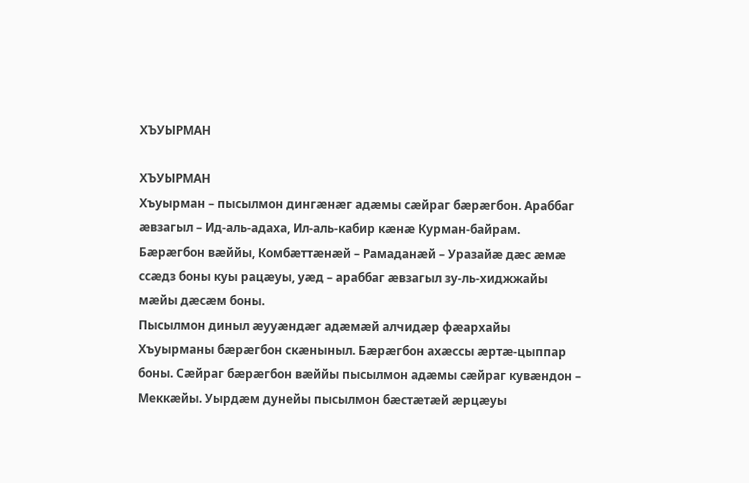ХЪУЫРМАН

ХЪУЫРМАН
Хъуырман – пысылмон дингæнæг адæмы сæйраг бæрæгбон. Араббаг æвзагыл – Ид-аль-адаха, Ил-аль-кабир кæнæ Курман-байрам. Бæрæгбон вæййы, Комбæттæнæй – Рамаданæй – Уразайæ дæс æмæ ссæдз боны куы рацæуы, уæд – араббаг æвзагыл зу-ль-хиджжайы мæйы дæсæм боны.
Пысылмон диныл æууæндæг адæмæй алчидæр фæархайы Хъуырманы бæрæгбон скæныныл. Бæрæгбон ахæссы æртæ-цыппар боны. Сæйраг бæрæгбон вæййы пысылмон адæмы сæйраг кувæндон – Меккæйы. Уырдæм дунейы пысылмон бæстæтæй æрцæуы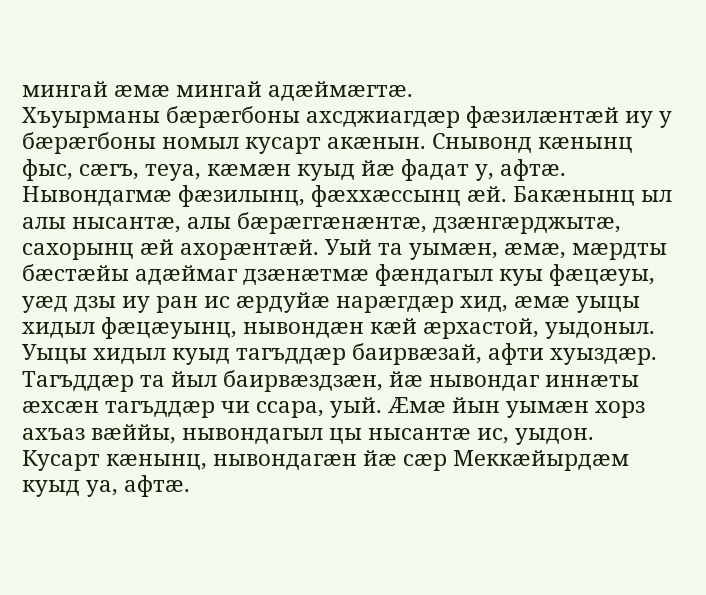мингай æмæ мингай адæймæгтæ.
Хъуырманы бæрæгбоны ахсджиагдæр фæзилæнтæй иу у бæрæгбоны номыл кусарт акæнын. Снывонд кæнынц фыс, сæгъ, теуа, кæмæн куыд йæ фадат у, афтæ. Нывондагмæ фæзилынц, фæххæссынц æй. Бакæнынц ыл алы нысантæ, алы бæрæггæнæнтæ, дзæнгæрджытæ, сахорынц æй ахорæнтæй. Уый та уымæн, æмæ, мæрдты бæстæйы адæймаг дзæнæтмæ фæндагыл куы фæцæуы, уæд дзы иу ран ис æрдуйæ нарæгдæр хид, æмæ уыцы хидыл фæцæуынц, нывондæн кæй æрхастой, уыдоныл. Уыцы хидыл куыд тагъддæр баирвæзай, афти хуыздæр. Тагъддæр та йыл баирвæздзæн, йæ нывондаг иннæты æхсæн тагъддæр чи ссара, уый. Æмæ йын уымæн хорз ахъаз вæййы, нывондагыл цы нысантæ ис, уыдон.
Кусарт кæнынц, нывондагæн йæ сæр Меккæйырдæм куыд уа, афтæ.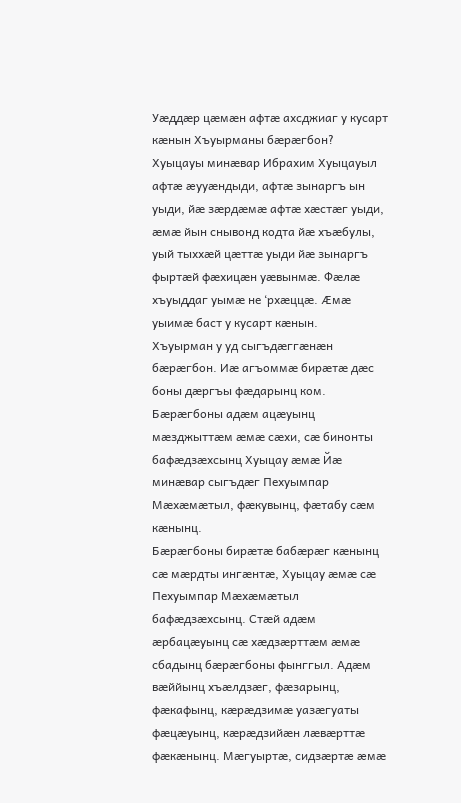Уæддæр цæмæн афтæ ахсджиаг у кусарт кæнын Хъуырманы бæрæгбон?
Хуыцауы минæвар Ибрахим Хуыцауыл афтæ æууæндыди, афтæ зынаргъ ын уыди, йæ зæрдæмæ афтæ хæстæг уыди, æмæ йын снывонд кодта йæ хъæбулы, уый тыххæй цæттæ уыди йæ зынаргъ фыртæй фæхицæн уæвынмæ. Фæлæ хъуыддаг уымæ не ‘рхæццæ. Æмæ уыимæ баст у кусарт кæнын.
Хъуырман у уд сыгъдæггæнæн бæрæгбон. Иæ агъоммæ бирæтæ дæс боны дæргъы фæдарынц ком. Бæрæгбоны адæм ацæуынц мæзджыттæм æмæ сæхи, сæ бинонты бафæдзæхсынц Хуыцау æмæ Йæ минæвар сыгъдæг Пехуымпар Мæхæмæтыл, фæкувынц, фæтабу сæм кæнынц.
Бæрæгбоны бирæтæ бабæрæг кæнынц сæ мæрдты ингæнтæ, Хуыцау æмæ сæ Пехуымпар Мæхæмæтыл бафæдзæхсынц. Стæй адæм æрбацæуынц сæ хæдзæрттæм æмæ сбадынц бæрæгбоны фынггыл. Адæм вæййынц хъæлдзæг, фæзарынц, фæкафынц, кæрæдзимæ уазæгуаты фæцæуынц, кæрæдзийæн лæвæрттæ фæкæнынц. Мæгуыртæ, сидзæртæ æмæ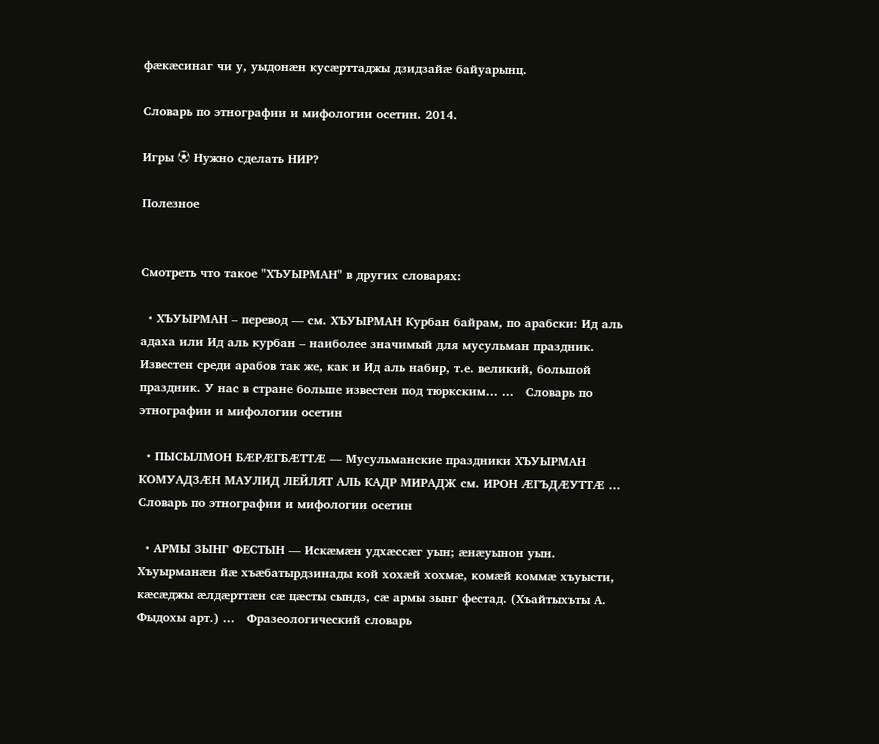фæкæсинаг чи у, уыдонæн кусæрттаджы дзидзайæ байуарынц.

Словарь по этнографии и мифологии осетин. 2014.

Игры ⚽ Нужно сделать НИР?

Полезное


Смотреть что такое "ХЪУЫРМАН" в других словарях:

  • ХЪУЫРМАН – перевод — см. ХЪУЫРМАН Курбан байрам, по арабски: Ид аль адаха или Ид аль курбан – наиболее значимый для мусульман праздник. Известен среди арабов так же, как и Ид аль набир, т.е. великий, большой праздник. У нас в стране больше известен под тюркским… …   Словарь по этнографии и мифологии осетин

  • ПЫСЫЛМОН БÆРÆГБÆТТÆ — Мусульманские праздники ХЪУЫРМАН КОМУАДЗÆН МАУЛИД ЛЕЙЛЯТ АЛЬ КАДР МИРАДЖ см. ИРОН ÆГЪДÆУТТÆ …   Словарь по этнографии и мифологии осетин

  • АРМЫ ЗЫНГ ФЕСТЫН — Искæмæн удхæссæг уын; æнæуынон уын. Хъуырманæн йæ хъæбатырдзинады кой хохæй хохмæ, комæй коммæ хъуысти, кæсæджы æлдæрттæн сæ цæсты сындз, сæ армы зынг фестад. (Хъайтыхъты А. Фыдохы арт.) …   Фразеологический словарь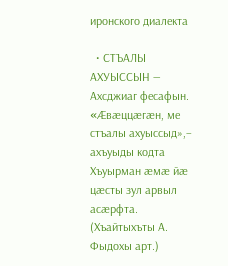иронского диалекта

  • СТЪАЛЫ АХУЫССЫН — Ахсджиаг фесафын. «Æвæццæгæн, ме стъалы ахуыссыд»,– ахъуыды кодта Хъуырман æмæ йæ цæсты зул арвыл асæрфта. (Хъайтыхъты А. Фыдохы арт.)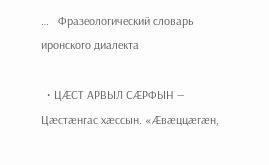…   Фразеологический словарь иронского диалекта

  • ЦÆСТ АРВЫЛ СÆРФЫН — Цæстæнгас хæссын. «Æвæццæгæн,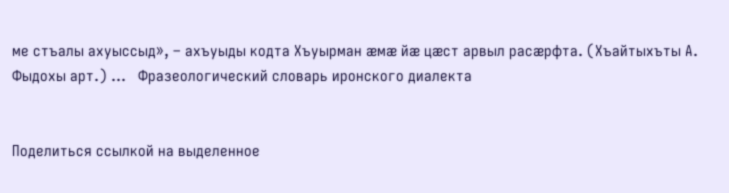ме стъалы ахуыссыд», – ахъуыды кодта Хъуырман æмæ йæ цæст арвыл расæрфта. (Хъайтыхъты А. Фыдохы арт.) …   Фразеологический словарь иронского диалекта


Поделиться ссылкой на выделенное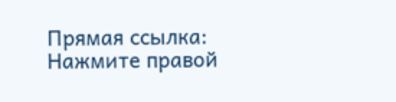Прямая ссылка:
Нажмите правой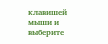клавишей мыши и выберите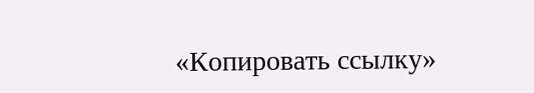«Копировать ссылку»